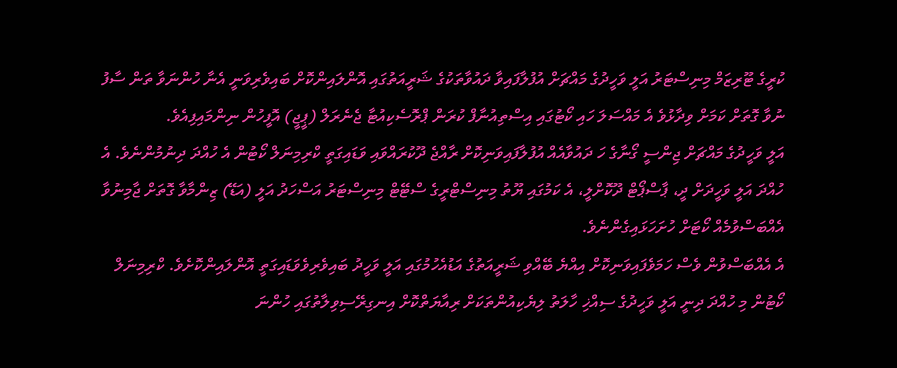ކުރީގެ ޓޫރިޒަމް މިނިސްޓަރު އަލީ ވަހީދުގެ މައްޗަށް އުފުލާފައިވާ ދައުވާތަކުގެ ޝަރީއަތުގައި އޮންލައިންކޮށް ބައިވެރިވަނީ އެނާ ހުންނަވާ ތަން ސާފު ނުވާ ގޮތަށް ކަމަށް ވިދާޅުވެ އެ މައްސަލަ ހައި ކޯޓުގައި އިސްތިއުނާފް ކުރަން ޕްރޮސެކިއުޓާ ޖެނެރަލް (ޕީޖީ) އޮފީހުން ނިންމައިފިއެވެ.
އަލީ ވަހީދުގެ މައްޗަށް ޖިންސީ ގޯނާގެ ހަ ދައުވާއެއް އުފުލާފައިވަނިކޮށް ރާއްޖެ ދޫކުރައްވައި ވަޑައިގަތީ ކްރިމިނަލް ކޯޓުން އެ ހުއްދަ ދިނުމުންނެވެ. އެ ހުއްދަ އަލީ ވަހީދަށް ދީ، ޕާސްޕޯޓް ދޫކޮށްލީ، އެ ކަމުގައި ޔޫތު މިނިސްޓްރީގެ ސްޓޭޓް މިނިސްޓަރު އަސްހަދު އަލީ (އަޑޭ) ޒިންމާވާ ގޮތަށް ޖާމިނުވާ އެއްބަސްވުމެއް ކޯޓަށް ހުށަހަޅައިގެންނެވެ.
އެ އެއްބަސްވުން ވެސް ހަމަވެފައިވަނިކޮށް އިއްޔެ ބޭއްވި ޝަރީއަތުގެ އަޑުއެހުމުގައި އަލީ ވަހީދު ބައިވެރިވެވަޑައިގަތީ އޮންލައިންކޮށެވެ. ކްރިމިނަލް ކޯޓުން މި ހުއްދަ ދިނީ އަލީ ވަހީދުގެ ސިއްޚި ހާލަތު ލިޔެކިއުންތަކަށް ރިއާޔަތްކޮށް އިނގިރޭސިވިލާތުގައި ހުންނަ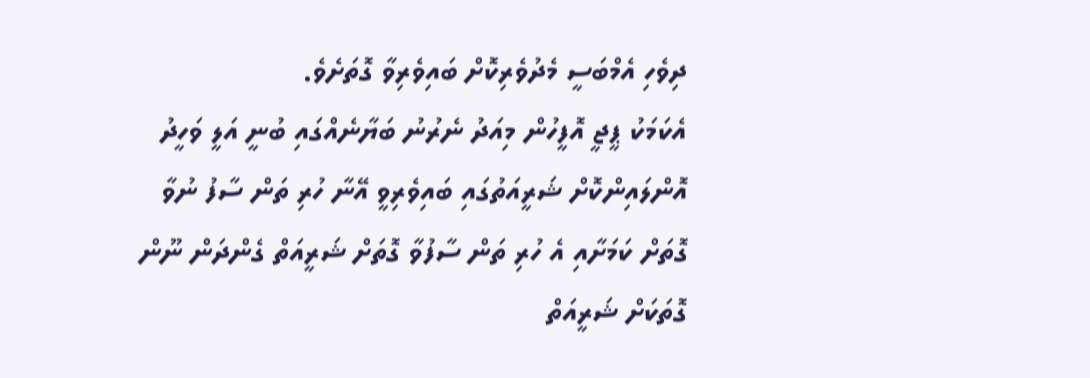ދިވެހި އެމްބަސީ މެދުވެރިކޮށް ބައިވެރިވާ ގޮތަށެވެ.
އެކަމަކު ޕީޖީ އޮފީހުން މިއަދު ނެރުނު ބަޔާނެއްގައި ބުނީ އަލީ ވަހީދު އޮންލައިންކޮށް ޝަރީއަތުގައި ބައިވެރިވީ އޭނާ ހުރި ތަން ސާފު ނުވާ ގޮތަށް ކަމަށާއި އެ ހުރި ތަން ސާފުވާ ގޮތަށް ޝަރީއަތް ގެންދަން ނޫން ގޮތަކަށް ޝަރީއަތް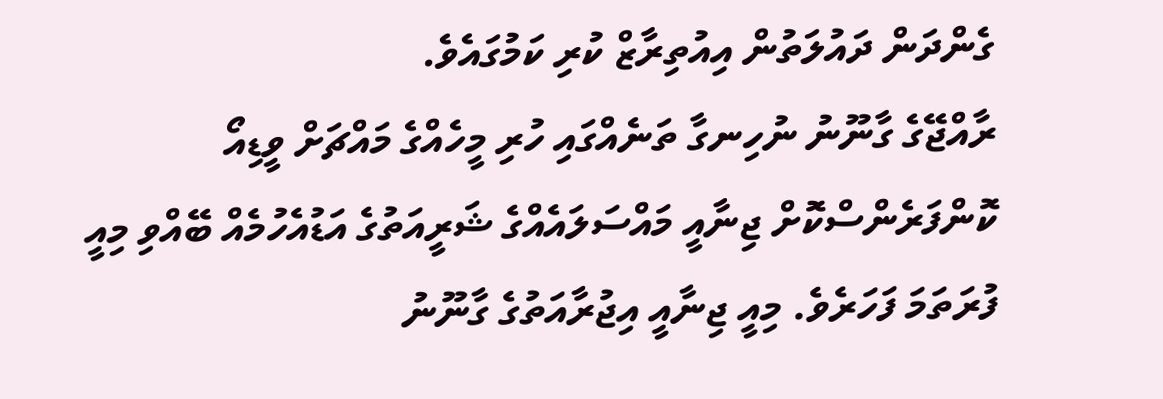ގެންދަން ދައުލަތުން އިއުތިރާޒް ކުރި ކަމުގައެވެ.
ރާއްޖޭގެ ގާނޫނު ނުހިނގާ ތަނެއްގައި ހުރި މީހެއްގެ މައްޗަށް ވީޑިއޯ ކޮންފަރެންސްކޮށް ޖިނާއީ މައްސަލައެއްގެ ޝަރީއަތުގެ އަޑުއެހުމެއް ބޭއްވި މިއީ ފުރަތަމަ ފަހަރެވެ. މިއީ ޖިނާއީ އިޖުރާއަތުގެ ގާނޫނު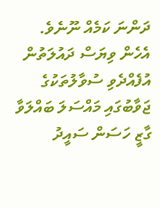ދަންނަ ކަމެއް ނޫނެވެ.
އެހެން ވިޔަސް ދައުލަތުން އުފެއްދެވި ސުވާލުތަކުގެ ޖަވާބުގައި މައްސަލަ ބައްލަވާ ގާޒީ ހަސަން ސައީދު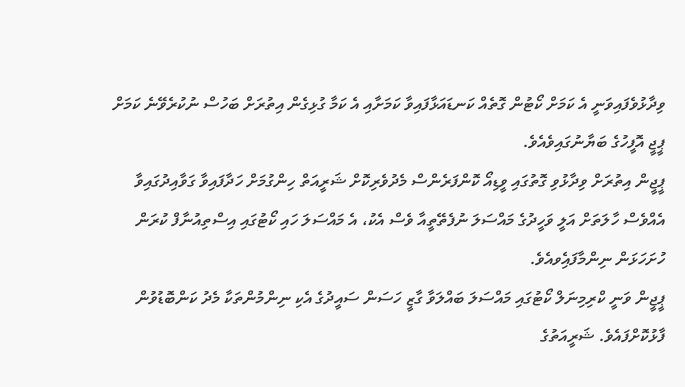ވިދާޅުވެފައިވަނީ އެ ކަމަށް ކޯޓުން ގޮތެއް ކަނޑައަޅާފައިވާ ކަމަށާއި އެ ކަމާ ގުޅިގެން އިތުރަށް ބަހުސް ނުކުރެވޭނެ ކަމަށް ޕީޖީ އޮފީހުގެ ބަޔާނުގައިވެއެވެ.
ޕީޖީން އިތުރަށް ވިދާޅުވި ގޮތުގައި ވީޑިއޯ ކޮންފަރެންސް މެދުވެރިކޮށް ޝަރީއަތް ހިންގުމަށް ހަދާފައިވާ ގަވާއިދުގައިވާ އެއްވެސް ހާލަތަށް އަލީ ވަހީދުގެ މައްސަލަ ނުފެތޭތީއާ ވެސް އެކު، އެ މައްސަލަ ހައި ކޯޓުގައި އިސްތިއުނާފް ކުރަން ހުށަހަޅަން ނިންމާފައިެވއެވެ.
ޕީޖީން ވަނީ ކްރިމިނަލް ކޯޓުގައި މައްސަލަ ބައްލަވާ ގާޒީ ހަސަން ސައީދުގެ އެކި ނިންމުންތަކާ މެދު ކަންބޮޑުވުން ފާޅުކޮށްފައެވެ. ޝަރީއަތުގެ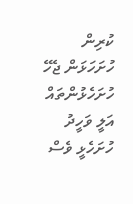ކުރިން ހުށަހަޅަން ޖެހޭ ހުށަހެޅުންތައް އަލީ ވަހީދު ހުށަހެޅީ ވެސް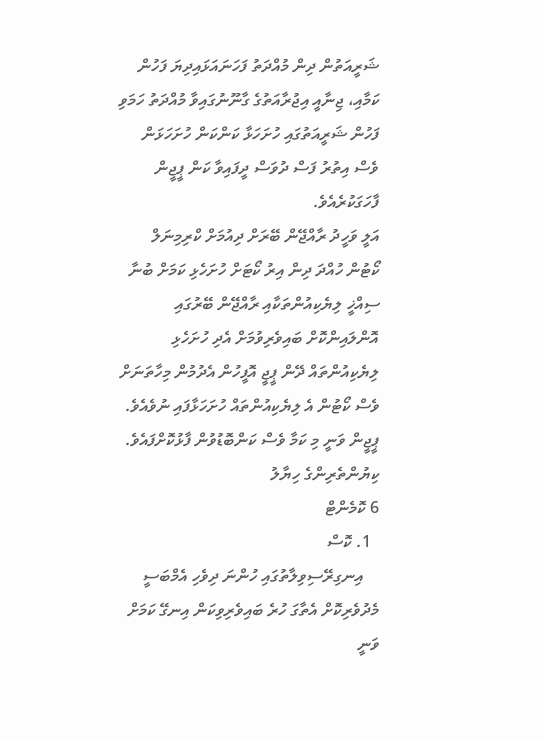ޝަރީއަތުން ދިން މުއްދަތު ފަހަނައަޅައިދިޔަ ފަހުން ކަމާއި، ޖިނާއީ އިޖުރާއަތުގެ ގާނޫނުގައިވާ މުއްދަތު ހަމަވި ފަހުން ޝަރީއަތުގައި ހުށަހަޅާ ކަންކަން ހުށަހަޅަން ވެސް އިތުރު ފަސް ދުވަސް ދީފައިވާ ކަން ޕީޖީން ފާހަގަކުރެއެވެ.
އަލީ ވަހީދު ރާއްޖޭން ބޭރަށް ދިއުމަށް ކްރިމިނަލް ކޯޓުން ހުއްދަ ދިން އިރު ކޯޓަށް ހުށަހެޅި ކަމަށް ބުނާ ސިއްޚީ ލިޔެކިއުންތަކާއި ރާއްޖޭން ބޭރުގައި އޮންލައިންކޮށް ބައިވެރިވުމަށް އެދި ހުށަހެޅި ލިޔެކިއުންތައް ދޭން ޕީޖީ އޮފީހުން އެދުމުން މިހާތަނަށް ވެސް ކޯޓުން އެ ލިޔެކިއުންތައް ހުށަހަޅާފައި ނުވެއެވެ. ޕީޖީން ވަނީ މި ކަމާ ވެސް ކަންބޮޑުވުން ފާޅުކޮށްފައެވެ.
ކިޔުންތެރިންގެ ހިޔާލު
6 ކޮމެންޓް
  1. ކޮސް
    އިނގިރޭސިވިލާތުގައި ހުންނަ ދިވެހި އެމްބަސީ މެދުވެރިކޮށް އެތާގަ ހުރެ ބައިވެރިވިކަން އިނގޭ ކަމަށް ވަނީ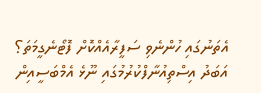އެތަނުގައި ހުންނެވި ސަފީރާއެއްކޮށް ފޮޓޯނެގީމަތަ؟ އަބަދު އިސްތިއުނާފްކުރުމުގައި ނޫޅެ އެމްބަސީއިން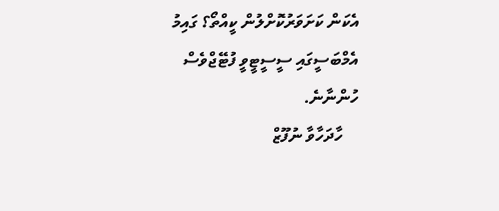އެކަން ކަށަވަރުކޮށްލުން ކީއްތޯ؟ ގައިމު އެމްބަސީގައި ސީސީޓީވީ ފުޓޭޖްވެސް ހުންނާނެ.
    ހާދަހާވާ ނުފޫޒް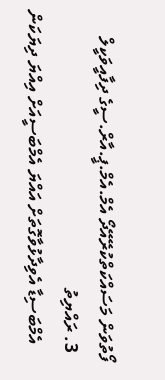ފޯތުވަން މަސައްކަތްކުރޭއޭދޯ އެމް.އެމް.ޕީ.އާރް.ސީގެ ދިފާއީވަކީލް
  3. ރައްޔިތު
    އެމްބަސިޑާ އެވިދާޅުވާގޮތަށް އައްޔަ އެމްބަސީއަށް އިއްޔަ ދިޔަކަން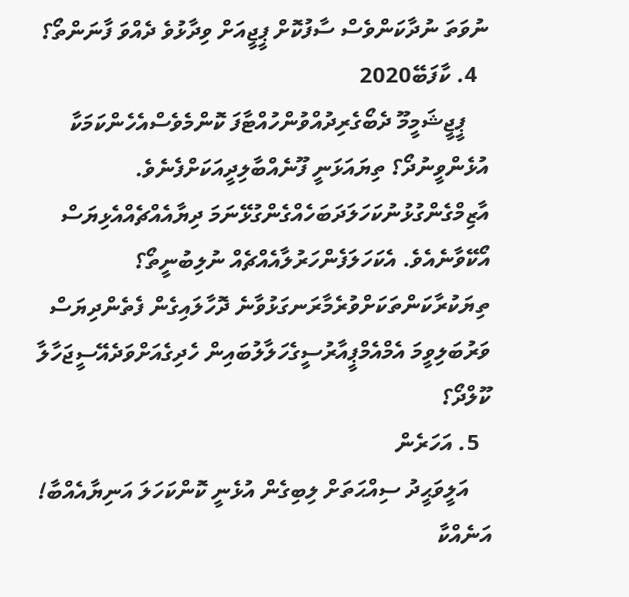ނުވަތަ ނުދާކަންވެސް ސާފުކޮށް ޕީޖީއަށް ވިދާޅުވެ ދެއްވަ ފާނަންތޯ؟
  4. ކާފަބޭ2020
    ޕީޖީޝަމީމޫ ދެބޯގެރިދުއްވުންހުއްޓާފަ ކޮންމެވެސްއެހެންކަމަކާ އުޅެންވީނުދޯ؟ ތިޔައަޅަނީ ފޫނެއްބާލިދީއަކަށްފެނެވެ. އާޒިމްގެންގުޅުނުކަހަލަދަބަހެއްގެންގުޅޭނަމަ ދިޔާއެއްޗެއްއެޅިޔަސް އޯކޭވާނެއެވެ. އެކަހަލަފެންހަރުލާއެއްޗެއް ނުލިބުނީތޯ؟ ތިޔަކުރާކަންތަކަށްވުރެމާރަނގަޅުވާނެ ދޮހާލައިގެން ފެތެންދިޔަސް ވަރުބަލިވީމަ އެމްއެމްޕީއާރުސީގެހަލާލުބައިން ހެދިގެއަށްވަދެއޭސީޖަހާލާ ކޫލްދޯ؟
  5. އަހަރެން
    އަލީވަޙީދު ސިއްޙަތަށް ލިބިގެން އުޅެނީ ކޮންކަހަލަ އަނިޔާއެއްބާ! އަނެއްކާ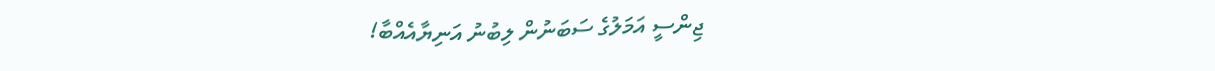ޖިންސީ އަމަލުގެ ސަބަނުން ލިބުނު އަނިޔާއެއްބާ!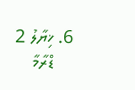6. ޚިޔާލު 2
    ޑްރާމާ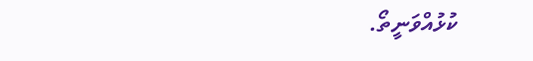ކުޅުއްވަނީތޯ.